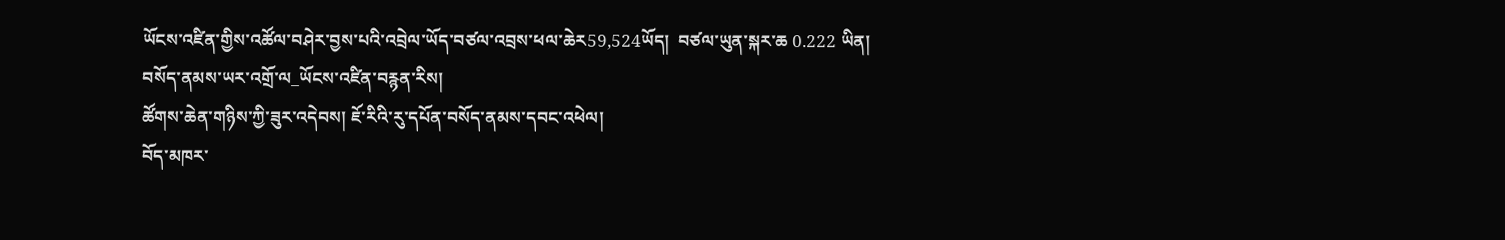ཡོངས་འཛིན་གྱིས་འཚོལ་བཤེར་བྱས་པའི་འབྲེལ་ཡོད་བཙལ་འབྲས་ཕལ་ཆེར59,524ཡོད།  བཙལ་ཡུན་སྐར་ཆ 0.222 ཡིན།
བསོད་ནམས་ཡར་འགྲོ་ལ_ཡོངས་འཛིན་བརྙན་རིས།
ཚོགས་ཆེན་གཉིས་ཀྱི་ཟུར་འདེབས། ཇོ་རིའི་རུ་དཔོན་བསོད་ནམས་དབང་འཕེལ།
བོད་མཁར་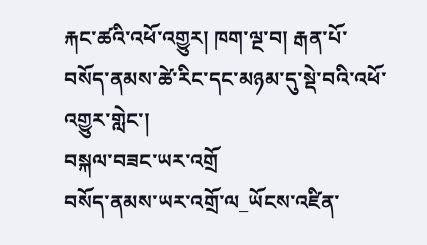རྐང་ཚའི་འཕོ་འགྱུར། ཁག་ལྔ་བ། རྒན་པོ་བསོད་ནམས་ཚེ་རིང་དང་མཉམ་དུ་སྡེ་བའི་འཕོ་འགྱུར་གླེང་།
བསྐལ་བཟང་ཡར་འགྲོ
བསོད་ནམས་ཡར་འགྲོ་ལ_ཡོངས་འཛིན་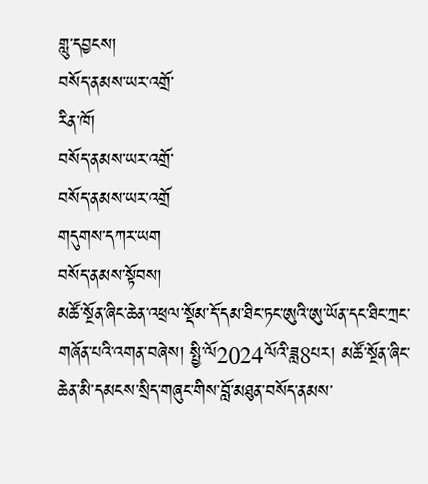གླུ་དབྱངས།
བསོད་ནམས་ཡར་འགྲོ་
རིན་ཁོ།
བསོད་ནམས་ཡར་འགྲོ་
བསོད་ནམས་ཡར་འགྲོ
གདུགས་དཀར་ཡག
བསོད་ནམས་སྟོབས།
མཚོ་སྔོན་ཞིང་ཆེན་འཕྲལ་སྡོམ་དོ་དམ་ཐིང་ཏང་ཨུའི་ཨུ་ཡོན་དང་ཐིང་ཀྲང་གཞོན་པའི་འགན་བཞེས། སྤྱི་ལོ2024ལོའི་ཟླ8པར། མཚོ་སྔོན་ཞིང་ཆེན་མི་དམངས་སྲིད་གཞུང་གིས་བློ་མཐུན་བསོད་ནམས་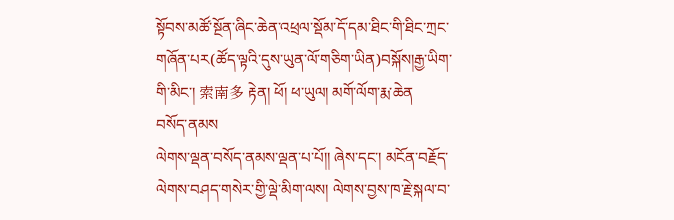སྟོབས་མཚོ་སྔོན་ཞིང་ཆེན་འཕྲལ་སྡོམ་དོ་དམ་ཐིང་གི་ཐིང་ཀྲང་གཞོན་པར(ཚོད་ལྟའི་དུས་ཡུན་ལོ་གཅིག་ཡིན)བསྐོས།རྒྱ་ཡིག་གི་མིང་། 索南多 རྟེན། ཕོ། ཕ་ཡུལ། མགོ་ལོག་རྨ་ཆེན
བསོད་ནམས
ལེགས་ལྡན་བསོད་ནམས་ལྡན་པ་པོ།། ཞེས་དང་། མངོན་བརྗོད་ལེགས་བཤད་གསེར་གྱི་ལྡེ་མིག་ལས། ལེགས་བྱས་ཁ་རྗེ་སྐལ་བ་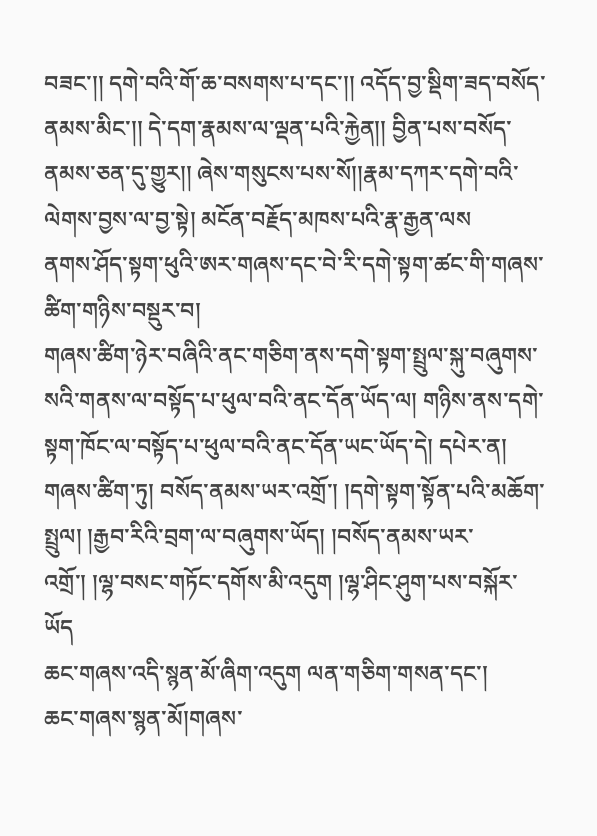བཟང་།། དགེ་བའི་གོ་ཆ་བསགས་པ་དང་།། འདོད་བྱ་སྡིག་ཟད་བསོད་ནམས་མིང་།། དེ་དག་རྣམས་ལ་ལྡན་པའི་རྐྱེན།། བྱིན་པས་བསོད་ནམས་ཅན་དུ་གྱུར།། ཞེས་གསུངས་པས་སོ།།རྣམ་དཀར་དགེ་བའི་ལེགས་བྱས་ལ་བྱ་སྟེ། མངོན་བརྗོད་མཁས་པའི་རྣ་རྒྱན་ལས
ནགས་ཤོད་སྟག་ཕུའི་ཨར་གཞས་དང་བེ་རི་དགེ་སྟག་ཚང་གི་གཞས་ཚིག་གཉིས་བསྡུར་བ།
གཞས་ཚིག་ཉེར་བཞིའི་ནང་གཅིག་ནས་དགེ་སྟག་སྤྲུལ་སྐུ་བཞུགས་སའི་གནས་ལ་བསྟོད་པ་ཕུལ་བའི་ནང་དོན་ཡོད་ལ། གཉིས་ནས་དགེ་སྟག་ཁོང་ལ་བསྟོད་པ་ཕུལ་བའི་ནང་དོན་ཡང་ཡོད་དེ། དཔེར་ན། གཞས་ཚིག་ཏུ། བསོད་ནམས་ཡར་འགྲོ་། །དགེ་སྟག་སྟོན་པའི་མཆོག་སྤྲུལ། །རྒྱབ་རིའི་བྲག་ལ་བཞུགས་ཡོད། །བསོད་ནམས་ཡར་འགྲོ་། །ལྷ་བསང་གཏོང་དགོས་མི་འདུག །ལྷ་ཤིང་ཤུག་པས་བསྐོར་ཡོད
ཆང་གཞས་འདི་སྙན་མོ་ཞིག་འདུག ལན་གཅིག་གསན་དང་།
ཆང་གཞས་སྙན་མོ།གཞས་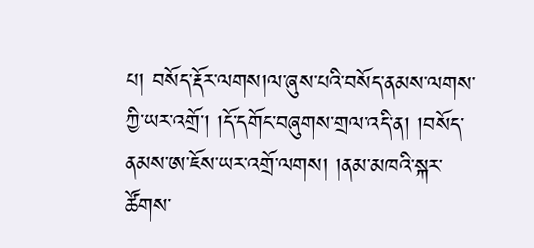པ། བསོད་རྡོར་ལགས།ལ་ཞུས་པའི་བསོད་ནམས་ལགས་ཀྱི་ཡར་འགྲོ་། །དོ་དགོང་བཞུགས་གྲལ་འདི་ན། །བསོད་ནམས་ཨ་ཇོས་ཡར་འགྲོ་ལགས། །ནམ་མཁའི་སྐར་ཚོགས་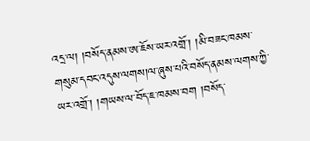འདྲ་ལ། །བསོད་ནམས་ཨ་ཇོས་ཡར་འགྲོ་། །མི་བཟང་ཁམས་གསུམ་དབང་འདུས་ལགས།ལ་ཞུས་པའི་བསོད་ནམས་ལགས་ཀྱི་ཡར་འགྲོ་། །གཡས་ལ་བོད་ཇ་ཁམས་བག །བསོད་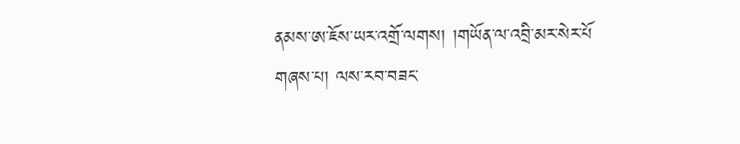ནམས་ཨ་ཇོས་ཡར་འགྲོ་ལགས། །གཡོན་ལ་འབྲི་མར་སེར་པོ
གཞས་པ། ལས་རབ་བཟང་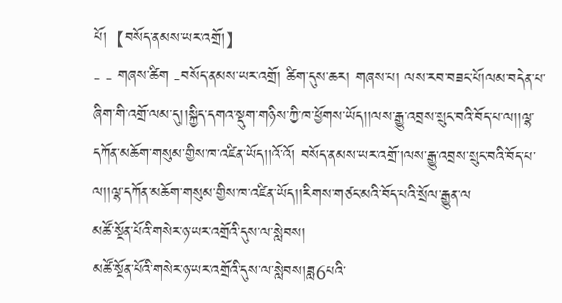པོ།【བསོད་ནམས་ཡར་འགྲོ།】
- - གཞས་ཚིག -བསོད་ནམས་ཡར་འགྲོ། ཚིག་དུས་ཆར། གཞས་པ། ལས་རབ་བཟང་པོ།ལམ་བདེན་པ་ཞིག་གི་འགྲོ་ལམ་དུ།།སྐྱིད་དགའ་སྡུག་གཉིས་ཀྱི་ཁ་ཕྱོགས་ཡོད།།ལས་རྒྱུ་འབྲས་སྲུང་བའི་བོད་པ་ལ།།ལྷ་དཀོན་མཆོག་གསུམ་གྱིས་ཁ་འཛིན་ཡོད།།འོ་འོ། བསོད་ནམས་ཡར་འགྲོ་།ལས་རྒྱུ་འབྲས་སྲུང་བའི་བོད་པ་ལ།།ལྷ་དཀོན་མཆོག་གསུམ་གྱིས་ཁ་འཛིན་ཡོད།།རིགས་གཙང་མའི་བོད་པའི་སྲོལ་རྒྱུན་ལ
མཚོ་སྔོན་པོའི་གསེར་ཉ་ཡར་འགྲོའི་དུས་ལ་སླེབས།
མཚོ་སྔོན་པོའི་གསེར་ཉ་ཡར་འགྲོའི་དུས་ལ་སླེབས།ཟླ6པའི་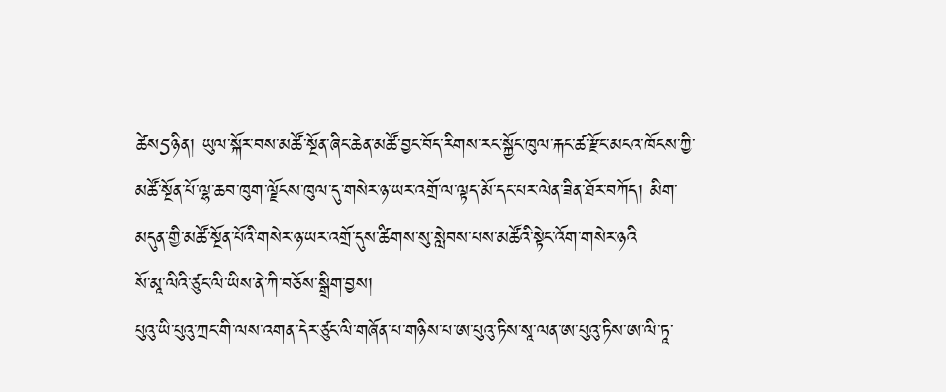ཚེས5ཉིན། ཡུལ་སྐོར་བས་མཚོ་སྔོན་ཞིང་ཆེན་མཚོ་བྱང་བོད་རིགས་རང་སྐྱོང་ཁུལ་རྐང་ཚ་རྫོང་མངའ་ཁོངས་ཀྱི་མཚོ་སྔོན་པོ་ལྷ་ཆབ་ཁུག་ལྗོངས་ཁུལ་དུ་གསེར་ཉ་ཡར་འགྲོ་ལ་ལྟད་མོ་དང་པར་ལེན་ཟིན་ཐོར་བཀོད། མིག་མདུན་གྱི་མཚོ་སྔོན་པོའི་གསེར་ཉ་ཡར་འགྲོ་དུས་ཚིགས་སུ་སླེབས་པས་མཚོའི་སྟེང་འོག་གསེར་ཉའི
སོ་མཱ་ལིའི་ཙུང་ལི་ཡིས་ནེ་ཀི་བཅོས་སྒྲིག་བྱས།
པུའུ་ཡི་པུའུ་ཀྲང་གི་ལས་འགན་དེར་ཙུང་ལི་གཞོན་པ་གཉིས་པ་ཨ་པུའུ་ཏིས་སཱ་ལན་ཨ་པུའུ་ཏིས་ཨ་ལི་ཏཱ་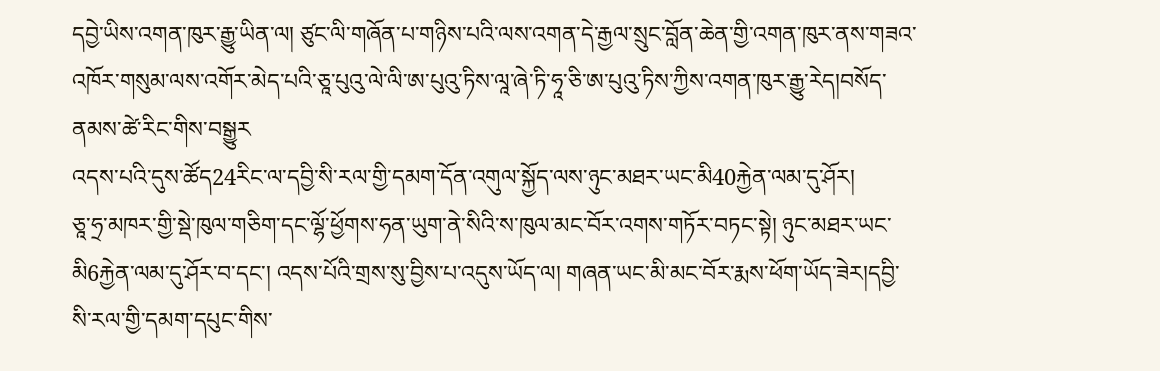དབྱེ་ཡིས་འགན་ཁུར་རྒྱུ་ཡིན་ལ། ཙུང་ལི་གཞོན་པ་གཉིས་པའི་ལས་འགན་དེ་རྒྱལ་སྲུང་བློན་ཆེན་གྱི་འགན་ཁུར་ནས་གཟའ་འཁོར་གསུམ་ལས་འགོར་མེད་པའི་ཅཱ་པུའུ་ལེ་ལི་ཨ་པུའུ་ཏིས་ལཱ་ཞེ་ཏི་ཧཱ་ཅི་ཨ་པུའུ་ཏིས་ཀྱིས་འགན་ཁུར་རྒྱུ་རེད།བསོད་ནམས་ཚེ་རིང་གིས་བསྒྱུར
འདས་པའི་དུས་ཚོད24རིང་ལ་དབྱི་སི་རལ་གྱི་དམག་དོན་འགུལ་སྐྱོད་ལས་ཉུང་མཐར་ཡང་མི40རྐྱེན་ལམ་དུ་ཤོར།
ཅཱ་ཧྲ་མཁར་གྱི་སྡེ་ཁུལ་གཅིག་དང་ལྷོ་ཕྱོགས་ཧན་ཡུག་ནེ་སིའི་ས་ཁུལ་མང་བོར་འགས་གཏོར་བཏང་སྟེ། ཉུང་མཐར་ཡང་མི6རྐྱེན་ལམ་དུ་ཤོར་བ་དང་། འདས་པོའི་གྲས་སུ་བྱིས་པ་འདུས་ཡོད་ལ། གཞན་ཡང་མི་མང་བོར་རྨས་ཕོག་ཡོད་ཟེར།དབྱི་སི་རལ་གྱི་དམག་དཔུང་གིས་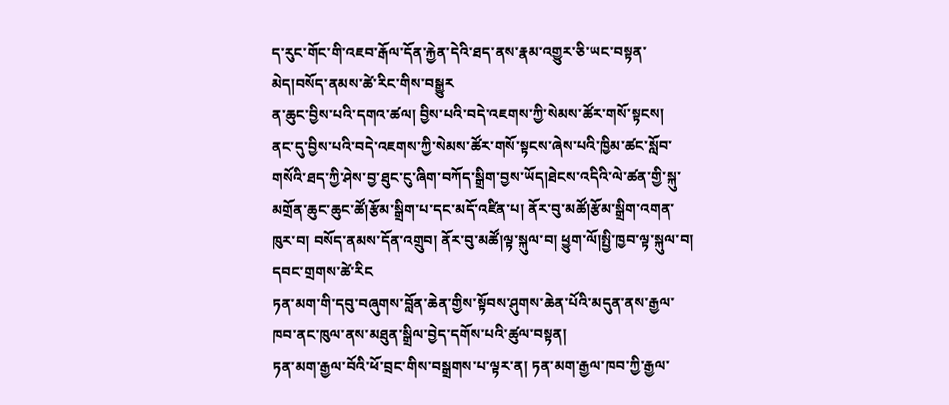ད་རུང་གོང་གི་འཇབ་རྒོལ་དོན་རྐྱེན་དེའི་ཐད་ནས་རྣམ་འགྱུར་ཅི་ཡང་བསྟན་མེད།བསོད་ནམས་ཚེ་རིང་གིས་བསྒྱུར
ན་ཆུང་བྱིས་པའི་དགའ་ཚལ། བྱིས་པའི་བདེ་འཇགས་ཀྱི་སེམས་ཚོར་གསོ་སྟངས།
ནང་དུ་བྱིས་པའི་བདེ་འཇགས་ཀྱི་སེམས་ཚོར་གསོ་སྟངས་ཞེས་པའི་ཁྱིམ་ཚང་སློབ་གསོའི་ཐད་ཀྱི་ཤེས་བྱ་ཐུང་ངུ་ཞིག་བཀོད་སྒྲིག་བྱས་ཡོད།ཐེངས་འདིའི་ལེ་ཚན་གྱི་སྐུ་མགྲོན་ཆུང་ཆུང་ཚོ།རྩོམ་སྒྲིག་པ་དང་མདོ་འཛིན་པ། ནོར་བུ་མཚོ།རྩོམ་སྒྲིག་འགན་ཁུར་བ། བསོད་ནམས་དོན་འགྲུབ། ནོར་བུ་མཚོ།ལྟ་སྐུལ་བ། ཕྱུག་ལོ།སྤྱི་ཁྱབ་ལྟ་སྐུལ་བ། དབང་གྲགས་ཚེ་རིང
ཏན་མག་གི་དབུ་བཞུགས་བློན་ཆེན་གྱིས་སྟོབས་ཤུགས་ཆེན་པོའི་མདུན་ནས་རྒྱལ་ཁབ་ནང་ཁུལ་ནས་མཐུན་སྒྲིལ་བྱེད་དགོས་པའི་ཚུལ་བསྟན།
ཏན་མག་རྒྱལ་བོའི་ཕོ་བྲང་གིས་བསྒྲགས་པ་ལྟར་ན། ཏན་མག་རྒྱལ་ཁབ་ཀྱི་རྒྱལ་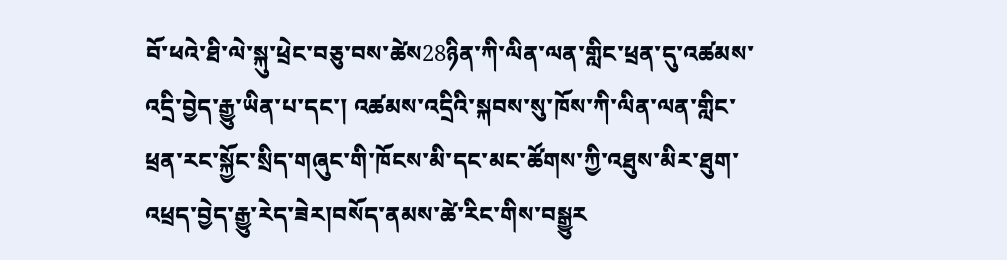བོ་ཕའེ་ཐི་ལེ་སྐུ་ཕྲེང་བཅུ་བས་ཚེས28ཉིན་ཀི་ལིན་ལན་གླིང་ཕྲན་དུ་འཚམས་འདྲི་བྱེད་རྒྱུ་ཡིན་པ་དང་། འཚམས་འདྲིའི་སྐབས་སུ་ཁོས་ཀི་ལིན་ལན་གླིང་ཕྲན་རང་སྐྱོང་སྲིད་གཞུང་གི་ཁོངས་མི་དང་མང་ཚོགས་ཀྱི་འཐུས་མིར་ཐུག་འཕྲད་བྱེད་རྒྱུ་རེད་ཟེར།བསོད་ནམས་ཚེ་རིང་གིས་བསྒྱུར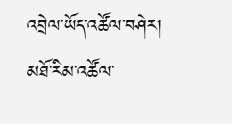འབྲེལ་ཡོད་འཚོལ་བཤེར།
མཐོ་རིམ་འཚོལ་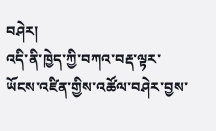བཤེར།
འདི་ནི་ཁྱེད་ཀྱི་བཀའ་བརྡ་ལྟར་ཡོངས་འཛིན་གྱིས་འཚོལ་བཤེར་བྱས་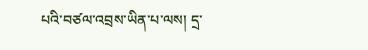པའི་བཙལ་འབྲས་ཡིན་པ་ལས། དྲ་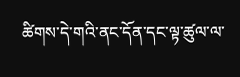ཚིགས་དེ་གའི་ནང་དོན་དང་ལྟ་ཚུལ་ལ་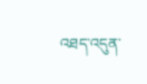འཐད་འདུན་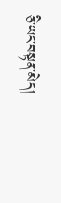ཅི་ཡང་བསྟན་མེད།